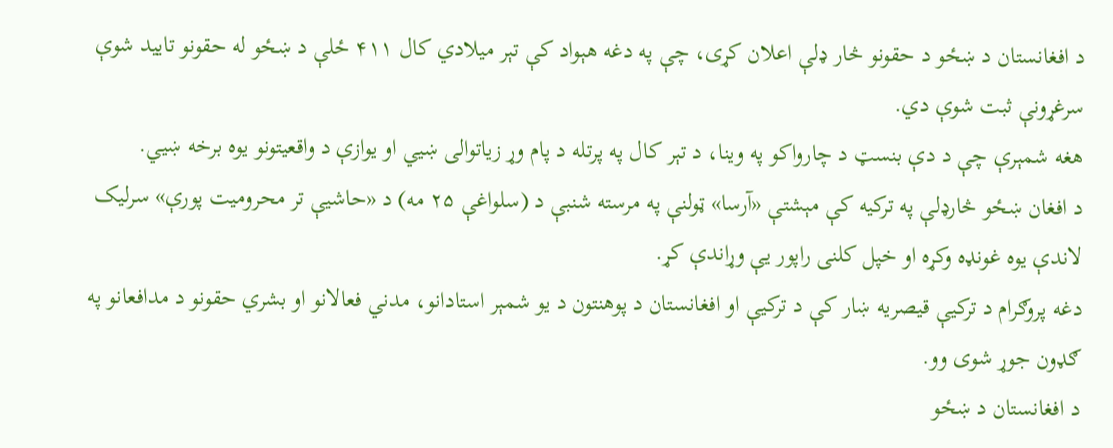د افغانستان د ښځو د حقونو څار ډلې اعلان کړی، چې په دغه هېواد کې تېر میلادي کال ۴۱۱ ځلې د ښځو له حقونو تایید شوې سرغړونې ثبت شوې دي.
هغه شمېرې چې د دې بنسټ د چارواکو په وینا، د تېر کال په پرتله د پام وړ زیاتوالی ښيي او یوازې د واقعیتونو یوه برخه ښيي.
د افغان ښځو څارډلې په ترکیه کې مېشتې «آرسا» ټولنې په مرسته شنبې د (سلواغې ۲۵ مه) د «حاشیې تر محرومیت پورې» سرلیک لاندې یوه غونډه وکړه او خپل کلنی راپور یې وړاندې کړ.
دغه پروګرام د ترکیې قیصریه ښار کې د ترکیې او افغانستان د پوهنتون د یو شمېر استادانو، مدني فعالانو او بشري حقونو د مدافعانو په ګډون جوړ شوی وو.
د افغانستان د ښځو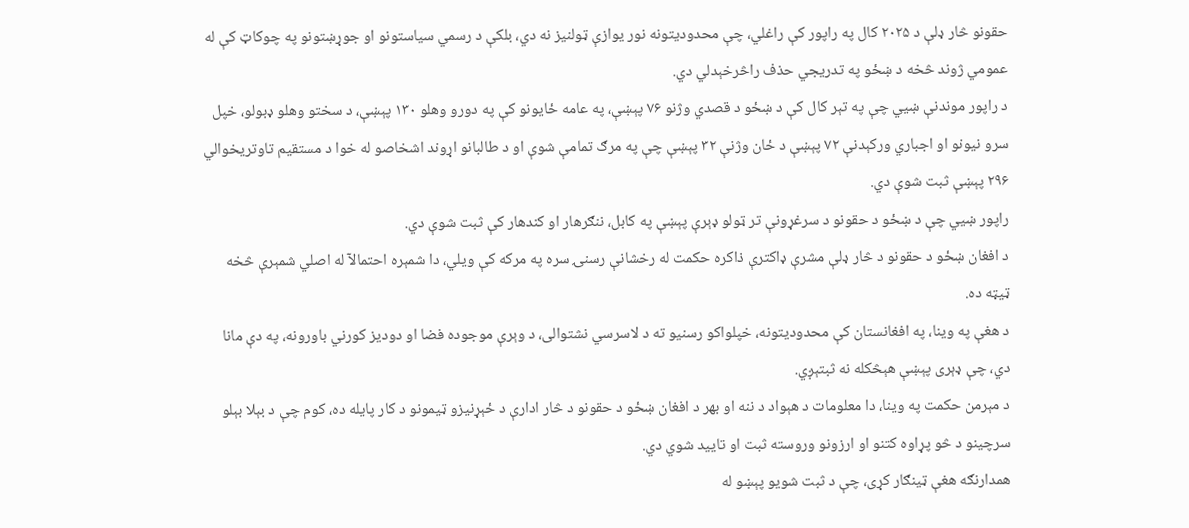حقونو څار ډلې د ۲۰۲۵ کال په راپور کې راغلي، چې محدودیتونه نور یوازې ټولنیز نه دي، بلکې د رسمي سیاستونو او جوړښتونو په چوکاټ کې له عمومي ژوند څخه د ښځو په تدریجي حذف راڅرخېدلي دي.
د راپور موندنې ښيي چې په تېر کال کې د ښځو د قصدي وژنو ۷۶ پېښې، په عامه ځایونو کې په دورو وهلو ۱۳۰ پېښې، د سختو وهلو ډبولو، خپل سرو نیونو او اجباري ورکېدنې ۷۲ پېښې د ځان وژنې ۳۲ پېښې چې په مرګ تمامې شوې او د طالبانو اړوند اشخاصو له خوا د مستقیم تاوتریخوالي ۲۹۶ پېښې ثبت شوې دي.
راپور ښيي چې د ښځو د حقونو د سرغړونې تر ټولو ډېرې پېښې په کابل، ننګرهار او کندهار کې ثبت شوې دي.
د افغان ښځو د حقونو د څار ډلې مشرې ډاکترې ذاکره حکمت له رخشانې رسنۍ سره په مرکه کې ویلي، دا شمېره احتمالآ له اصلي شمېرې څخه ټيټه ده.
د هغې په وینا، په افغانستان کې محدودیتونه، خپلواکو رسنیو ته د لاسرسي نشتوالی، د وېرې موجوده فضا او دودیز کورني باورونه، په دې مانا دي، چې ډېری پېښې هېڅکله نه ثبتېږي.
د مېرمن حکمت په وینا، دا معلومات د هېواد د ننه او بهر د افغان ښځو د حقونو د څار ادارې د ځېړنیزو ټیمونو د کار پایله ده، کوم چې د بېلا بېلو سرچینو د څو پړاوه کتنو او ارزونو وروسته ثبت او تایید شوي دي.
همدارنګه هغې ټينګار کړی، چې د ثبت شویو پېښو له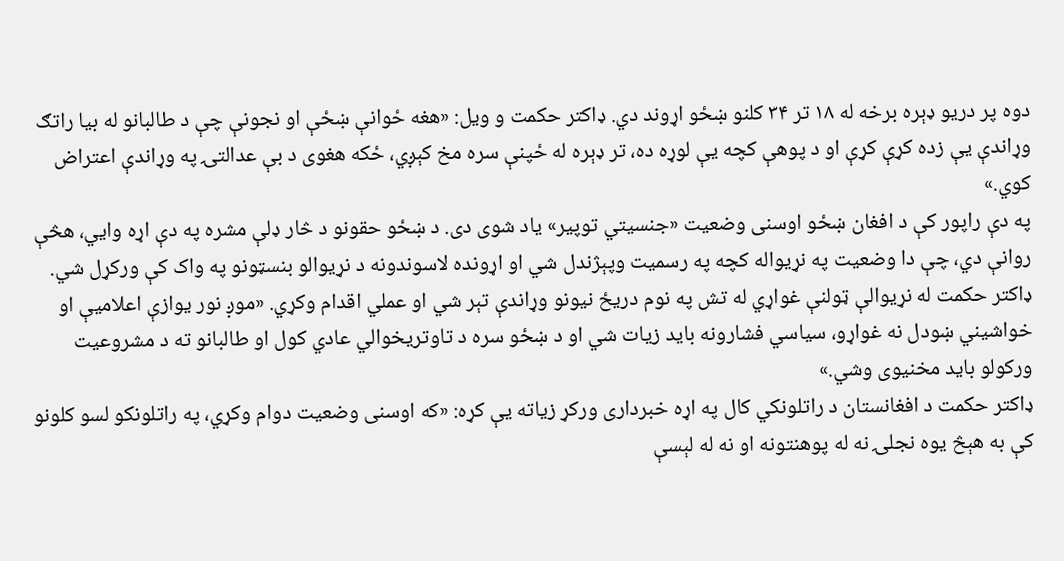دوه پر دریو ډېره برخه له ۱۸ تر ۳۴ کلنو ښځو اړوند دي. ډاکتر حکمت و ویل: «هغه ځوانې ښځې او نجونې چې د طالبانو له بیا راتګ وړاندې یې زده کړې کړې او د پوهې کچه یې لوړه ده، تر ډېره له ځپنې سره مخ کېږي، ځکه هغوی د بې عدالتۍ په وړاندې اعتراض کوي.»
په دې راپور کې د افغان ښځو اوسنی وضعیت «جنسیتي توپیر» یاد شوی دی. د ښځو حقونو د څار ډلې مشره په دې اړه وايي، هڅې روانې دي، چې دا وضعیت په نړیواله کچه په رسمیت وپېژندل شي او اړونده لاسوندونه د نړیوالو بنسټونو په واک کې ورکړل شي.
ډاکتر حکمت له نړیوالې ټولنې غواړي له تش په نوم دریځ نیونو وړاندې تېر شي او عملي اقدام وکړي. «موږ نور یوازې اعلامیې او خواشیني ښودل نه غواړو، سیاسي فشارونه باید زیات شي او د ښځو سره د تاوتریخوالي عادي کول او طالبانو ته د مشروعیت ورکولو باید مخنیوی وشي.»
ډاکتر حکمت د افغانستان د راتلونکي کال په اړه خبرداری ورکړ زیاته یې کړه: «که اوسنی وضعیت دوام وکړي، په راتلونکو لسو کلونو کې به هېڅ یوه نجلۍ نه له پوهنتونه او نه له لېسې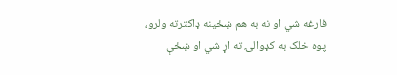فارغه شي او نه به هم ښځینه ډاکترته ولرو، پوه خلک به کډوالۍ ته اړ شي او ښځې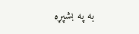به په بشپړه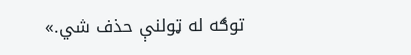توګه له ټولنې حذف شي.»